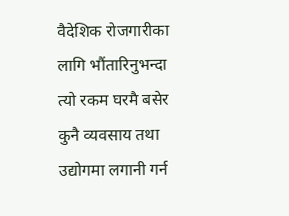वैदेशिक रोजगारीका लागि भौंतारिनुभन्दा त्यो रकम घरमै बसेर कुनै व्यवसाय तथा उद्योगमा लगानी गर्न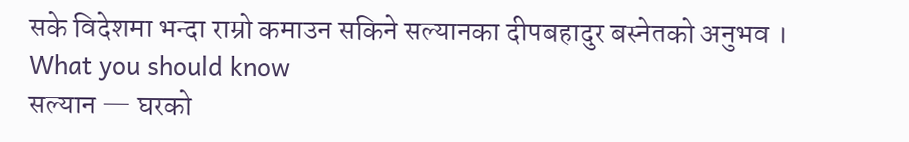सके विदेशमा भन्दा राम्रो कमाउन सकिने सल्यानका दीपबहादुर बस्नेतको अनुभव ।
What you should know
सल्यान — घरको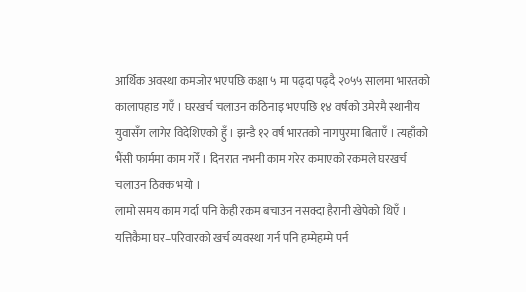आर्थिक अवस्था कमजोर भएपछि कक्षा ५ मा पढ्दा पढ्दै २०५५ सालमा भारतको कालापहाड गएँ । घरखर्च चलाउन कठिनाइ भएपछि १४ वर्षको उमेरमै स्थानीय युवासँग लागेर विदेशिएको हुँ । झन्डै १२ वर्ष भारतको नागपुरमा बिताएँ । त्यहाँको भैंसी फार्ममा काम गरेँ । दिनरात नभनी काम गरेर कमाएको रकमले घरखर्च चलाउन ठिक्क भयो ।
लामो समय काम गर्दा पनि केही रकम बचाउन नसक्दा हैरानी खेपेको थिएँ । यत्तिकैमा घर–परिवारको खर्च व्यवस्था गर्न पनि हम्मेहम्मे पर्न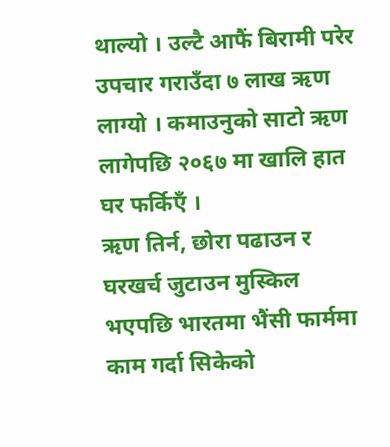थाल्यो । उल्टै आफैं बिरामी परेर उपचार गराउँदा ७ लाख ऋण लाग्यो । कमाउनुको साटो ऋण लागेपछि २०६७ मा खालि हात घर फर्किएँ ।
ऋण तिर्न, छोरा पढाउन र घरखर्च जुटाउन मुस्किल भएपछि भारतमा भैंसी फार्ममा काम गर्दा सिकेको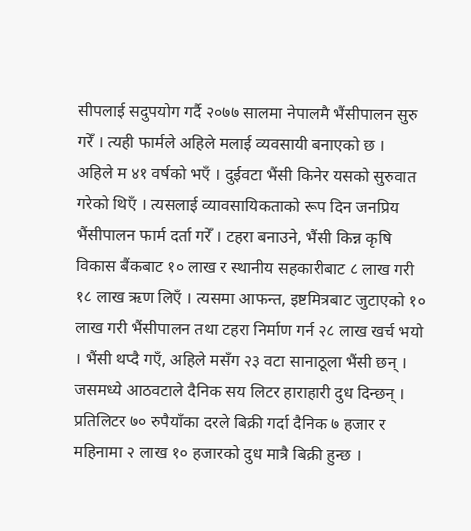सीपलाई सदुपयोग गर्दै २०७७ सालमा नेपालमै भैंसीपालन सुरु गरेँ । त्यही फार्मले अहिले मलाई व्यवसायी बनाएको छ ।
अहिले म ४१ वर्षको भएँ । दुईवटा भैंसी किनेर यसको सुरुवात गरेको थिएँ । त्यसलाई व्यावसायिकताको रूप दिन जनप्रिय भैंसीपालन फार्म दर्ता गरेँ । टहरा बनाउने, भैंसी किन्न कृषि विकास बैंकबाट १० लाख र स्थानीय सहकारीबाट ८ लाख गरी १८ लाख ऋण लिएँ । त्यसमा आफन्त, इष्टमित्रबाट जुटाएको १० लाख गरी भैंसीपालन तथा टहरा निर्माण गर्न २८ लाख खर्च भयो । भैंसी थप्दै गएँ, अहिले मसँग २३ वटा सानाठूला भैंसी छन् । जसमध्ये आठवटाले दैनिक सय लिटर हाराहारी दुध दिन्छन् ।
प्रतिलिटर ७० रुपैयाँका दरले बिक्री गर्दा दैनिक ७ हजार र महिनामा २ लाख १० हजारको दुध मात्रै बिक्री हुन्छ ।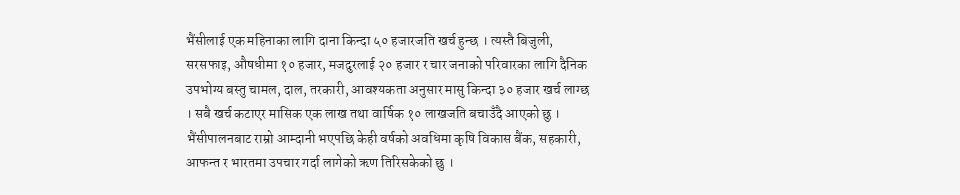भैंसीलाई एक महिनाका लागि दाना किन्दा ५० हजारजति खर्च हुन्छ । त्यस्तै बिजुली, सरसफाइ, औषधीमा १० हजार, मजदुरलाई २० हजार र चार जनाको परिवारका लागि दैनिक उपभोग्य बस्तु चामल, दाल, तरकारी, आवश्यकता अनुसार मासु किन्दा ३० हजार खर्च लाग्छ । सबै खर्च कटाएर मासिक एक लाख तथा वार्षिक १० लाखजति बचाउँदै आएको छु । भैंसीपालनबाट राम्रो आम्दानी भएपछि केही वर्षको अवधिमा कृषि विकास बैंक, सहकारी, आफन्त र भारतमा उपचार गर्दा लागेको ऋण तिरिसकेको छु ।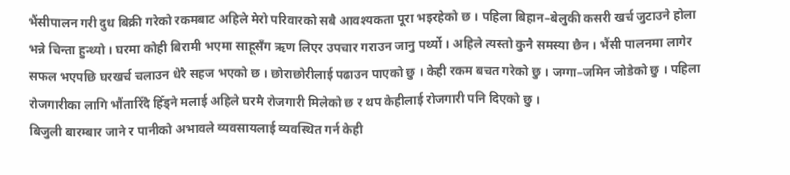भैंसीपालन गरी दुध बिक्री गरेको रकमबाट अहिले मेरो परिवारको सबै आवश्यकता पूरा भइरहेको छ । पहिला बिहान–बेलुकी कसरी खर्च जुटाउने होला भन्ने चिन्ता हुन्थ्यो । घरमा कोही बिरामी भएमा साहूसँग ऋण लिएर उपचार गराउन जानु पर्थ्यो । अहिले त्यस्तो कुनै समस्या छैन । भैंसी पालनमा लागेर सफल भएपछि घरखर्च चलाउन धेरै सहज भएको छ । छोराछोरीलाई पढाउन पाएको छु । केही रकम बचत गरेको छु । जग्गा–जमिन जोडेको छु । पहिला रोजगारीका लागि भौंतारिँदै हिँड्ने मलाई अहिले घरमै रोजगारी मिलेको छ र थप केहीलाई रोजगारी पनि दिएको छु ।
बिजुली बारम्बार जाने र पानीको अभावले व्यवसायलाई व्यवस्थित गर्न केही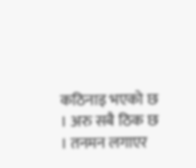कठिनाइ भएको छ । अरु सबै ठिक छ । तनमन लगाएर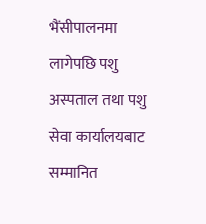भैंसीपालनमा लागेपछि पशु अस्पताल तथा पशु सेवा कार्यालयबाट सम्मानित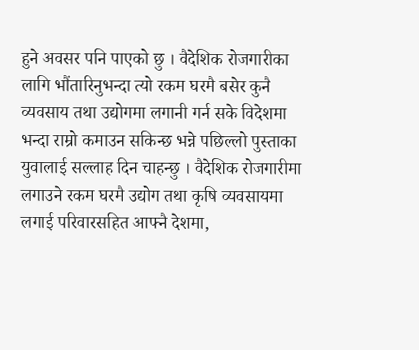हुने अवसर पनि पाएको छु । वैदेशिक रोजगारीका लागि भौंतारिनुभन्दा त्यो रकम घरमै बसेर कुनै व्यवसाय तथा उद्योगमा लगानी गर्न सके विदेशमा भन्दा राम्रो कमाउन सकिन्छ भन्ने पछिल्लो पुस्ताका युवालाई सल्लाह दिन चाहन्छु । वैदेशिक रोजगारीमा लगाउने रकम घरमै उद्योग तथा कृषि व्यवसायमा लगाई परिवारसहित आफ्नै देशमा,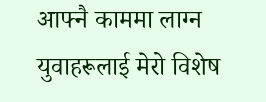आफ्नै काममा लाग्न युवाहरूलाई मेरो विशेष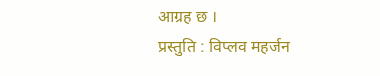आग्रह छ ।
प्रस्तुति : विप्लव महर्जन